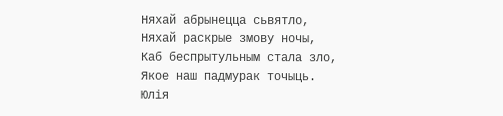Няхай абрынецца сьвятло,
Няхай раскрые змову ночы,
Каб беспрытульным стала зло,
Якое наш падмурак точыць.
Юлія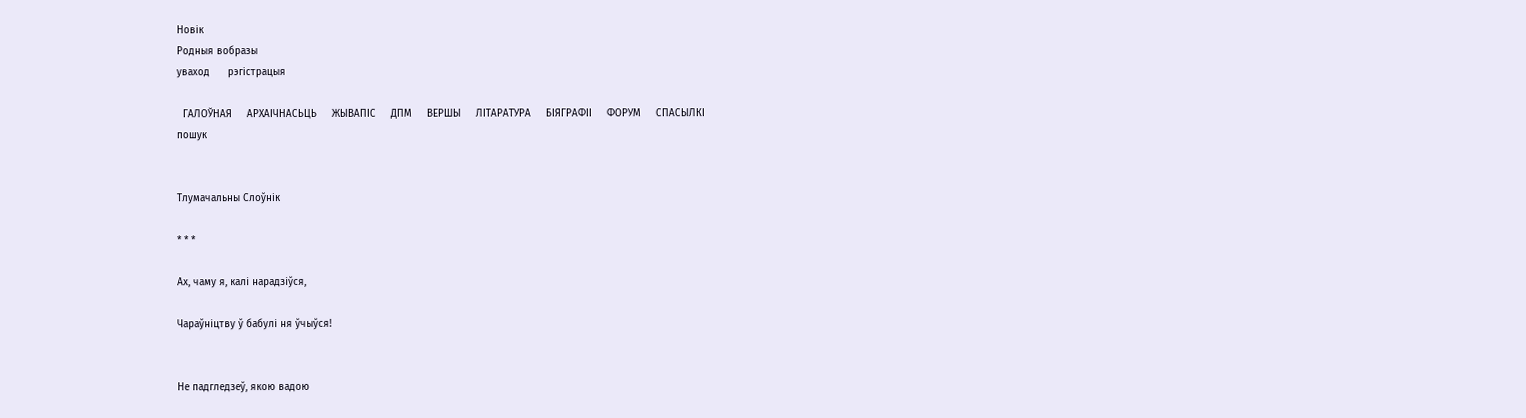Новік
Родныя вобразы
уваход      рэгiстрацыя

  ГАЛОЎНАЯ     АРХАІЧНАСЬЦЬ     ЖЫВАПІС     ДПМ     ВЕРШЫ     ЛІТАРАТУРА     БІЯГРАФІІ     ФОРУМ     СПАСЫЛКІ
пошук


Тлумачальны Слоўнік

* * *

Ах, чаму я, калі нарадзіўся,

Чараўніцтву ў бабулі ня ўчыўся!


Не падгледзеў, якою вадою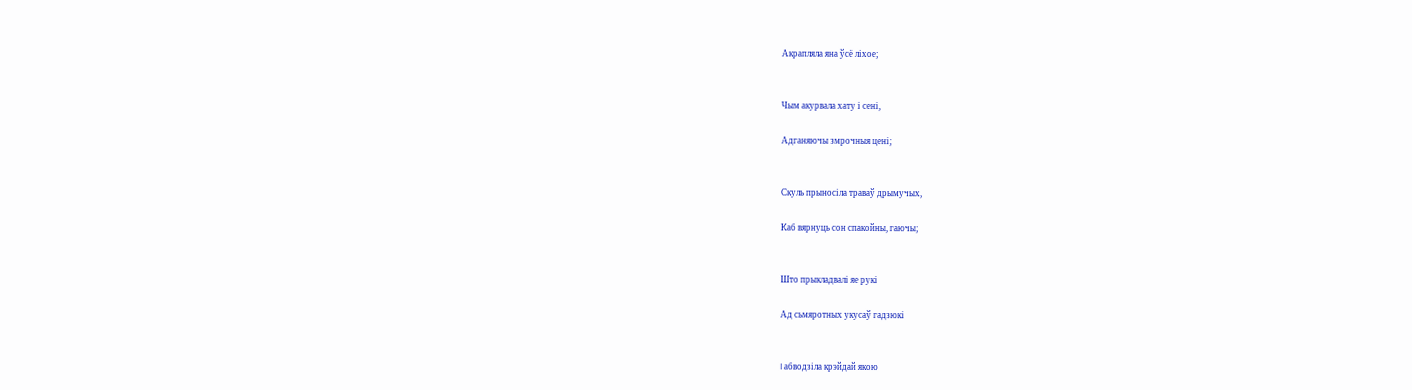Акрапляла яна ўсё ліхое;


Чым акурвала хату і сені,

Адганяючы змрочныя цені;


Скуль прыносіла траваў дрымучых,

Каб вярнуць сон спакойны, гаючы;


Што прыкладвалі яе рукі

Ад сьмяротных укусаў гадзюкі


I абводзіла крэйдай якою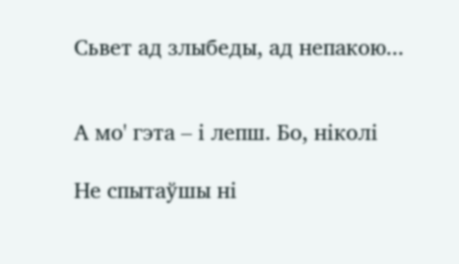Сьвет ад злыбеды, ад непакою...


А мо' гэта – і лепш. Бо, ніколі

Не спытаўшы ні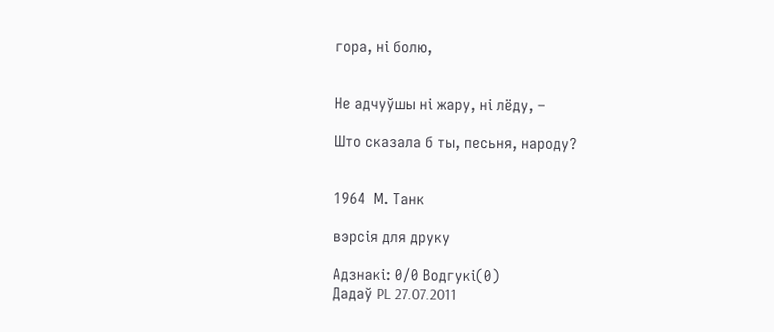гора, ні болю,


Не адчуўшы ні жару, ні лёду, –

Што сказала б ты, песьня, народу?


1964  М. Танк

вэрсія для друку

Адзнакi: 0/0 Водгукі(0)
Дадаў PL 27.07.2011